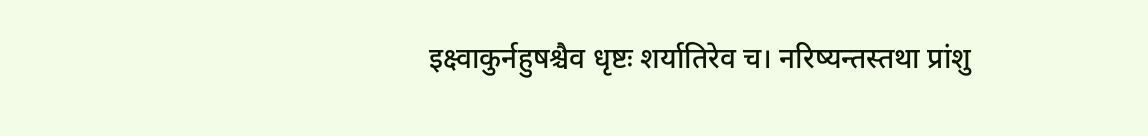इक्ष्वाकुर्नहुषश्चैव धृष्टः शर्यातिरेव च। नरिष्यन्तस्तथा प्रांशु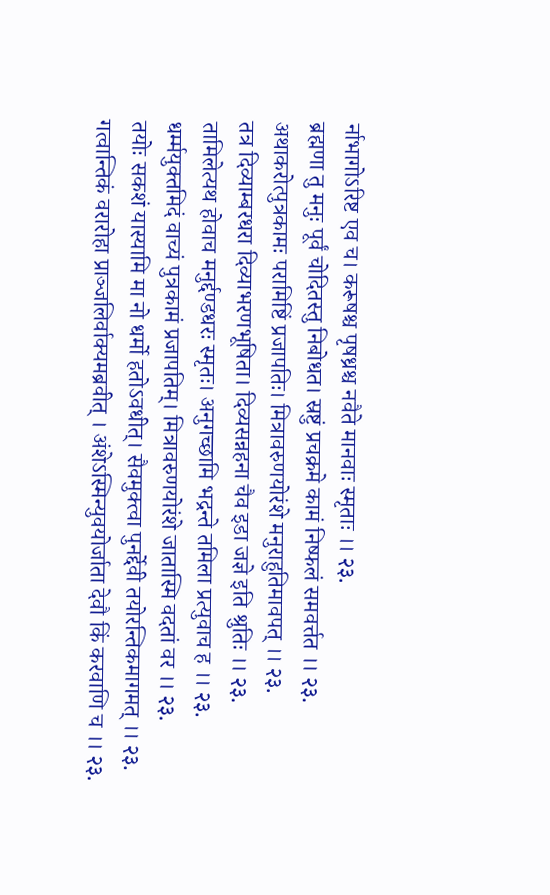र्नाभागोऽरिष्ट एव च। करूषश्च पृषध्रश्च नवैते मानवाः स्मृताः ।। २३.
ब्रह्मणा तु मनुः पूर्वं चोदितस्तु निबोधत। स्रष्टुं प्रचक्रमे कामं निष्फलं समवर्त्तत ।। २३.
अथाकरोत्पुत्रकामः परामिष्टिं प्रजापतिः। मित्रावरुणयोरंशे मनुराहुतिमावपत् ।। २३.
तत्र दिव्याम्बरधरा दिव्याभरणभूषिता। दिव्यसन्नहना चैव इडा जज्ञे इति श्रुतिः ।। २३.
तामिलेत्यथ होवाच मनुर्द्दण्डधरः स्मृतः। अनुगच्छामि भद्रन्ते तमिला प्रत्युवाच ह ।। २३.
धर्म्मयुक्तमिदं वाच्यं पुत्रकामं प्रजापतिम्। मित्रावरुणयोरंशे जातास्मि वदतां वर ।। २३.
तयोः सकशं यास्यामि मा नो धर्मो हतोऽवधीत्। सैवमुक्त्वा पुनर्द्देवी तयोरन्तिकमागमत् ।। २३.
गत्वान्तिकं वरारोहा प्राञ्जलिर्वाक्यमब्रवीत् । अंशेऽस्मिन्युवयोर्जाता देवौ किं करवाणि च ।। २३.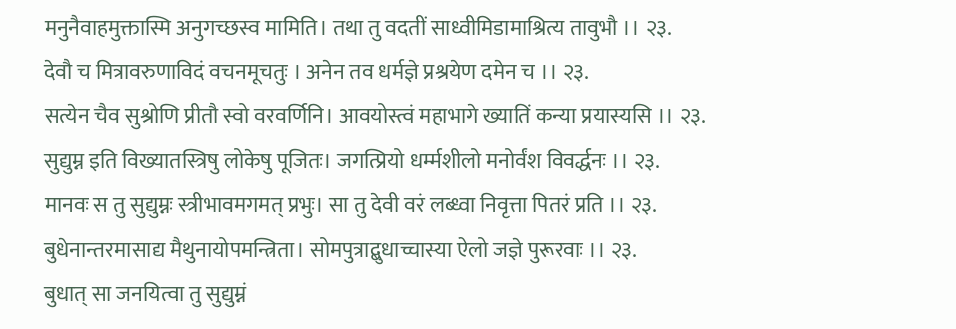मनुनैवाहमुक्तास्मि अनुगच्छस्व मामिति। तथा तु वदतीं साध्वीमिडामाश्रित्य तावुभौ ।। २३.
देवौ च मित्रावरुणाविदं वचनमूचतुः । अनेन तव धर्मज्ञे प्रश्रयेण दमेन च ।। २३.
सत्येन चैव सुश्रोणि प्रीतौ स्वो वरवर्णिनि। आवयोस्त्वं महाभागे ख्यातिं कन्या प्रयास्यसि ।। २३.
सुद्युम्न इति विख्यातस्त्रिषु लोकेषु पूजितः। जगत्प्रियो धर्म्मशीलो मनोर्वंश विवर्द्धनः ।। २३.
मानवः स तु सुद्युम्नः स्त्रीभावमगमत् प्रभुः। सा तु देवी वरं लब्ध्वा निवृत्ता पितरं प्रति ।। २३.
बुधेनान्तरमासाद्य मैथुनायोपमन्त्रिता। सोमपुत्राद्बुधाच्चास्या ऐलो जज्ञे पुरूरवाः ।। २३.
बुधात् सा जनयित्वा तु सुद्युम्नं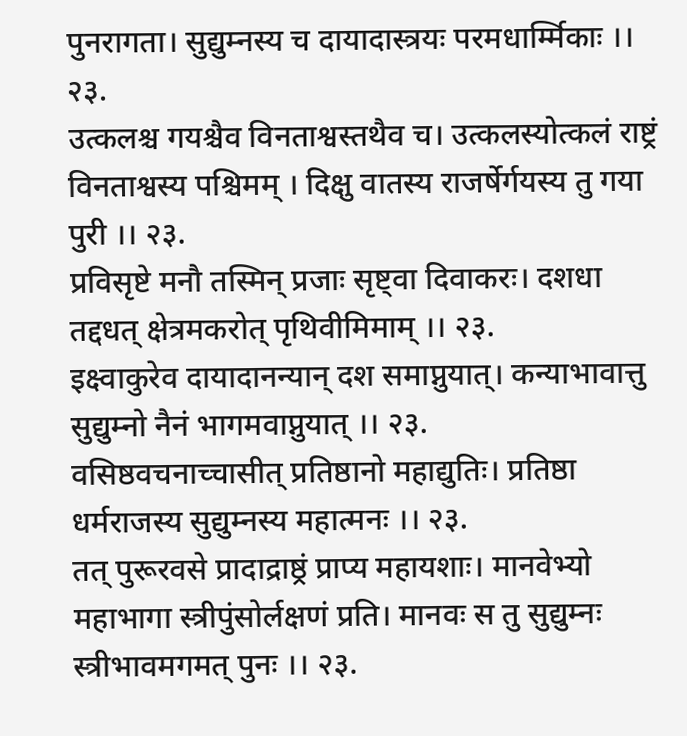पुनरागता। सुद्युम्नस्य च दायादास्त्रयः परमधार्म्मिकाः ।। २३.
उत्कलश्च गयश्चैव विनताश्वस्तथैव च। उत्कलस्योत्कलं राष्ट्रं विनताश्वस्य पश्चिमम् । दिक्षु वातस्य राजर्षेर्गयस्य तु गया पुरी ।। २३.
प्रविसृष्टे मनौ तस्मिन् प्रजाः सृष्ट्वा दिवाकरः। दशधा तद्दधत् क्षेत्रमकरोत् पृथिवीमिमाम् ।। २३.
इक्ष्वाकुरेव दायादानन्यान् दश समाप्नुयात्। कन्याभावात्तु सुद्युम्नो नैनं भागमवाप्नुयात् ।। २३.
वसिष्ठवचनाच्चासीत् प्रतिष्ठानो महाद्युतिः। प्रतिष्ठा धर्मराजस्य सुद्युम्नस्य महात्मनः ।। २३.
तत् पुरूरवसे प्रादाद्राष्ठ्रं प्राप्य महायशाः। मानवेभ्यो महाभागा स्त्रीपुंसोर्लक्षणं प्रति। मानवः स तु सुद्युम्नः स्त्रीभावमगमत् पुनः ।। २३.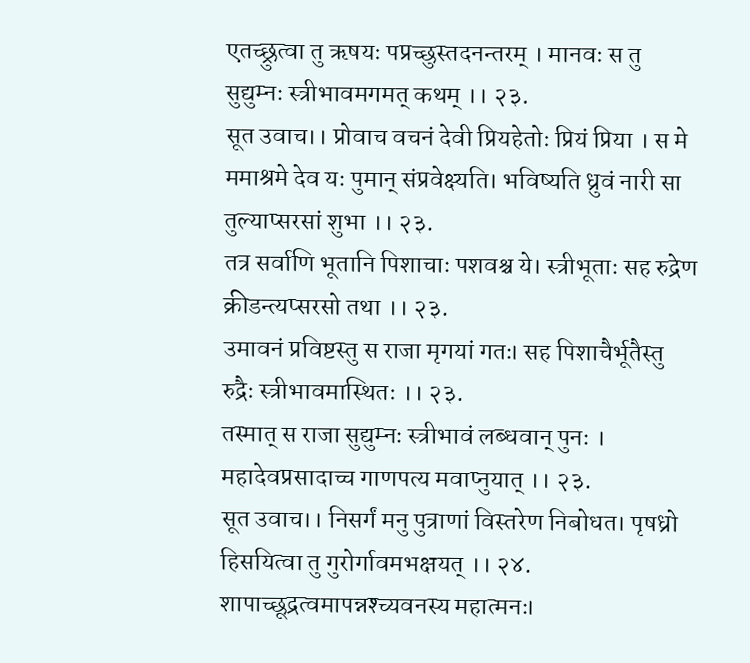एतच्छ्रुत्वा तु ऋषयः पप्रच्छुस्तदनन्तरम् । मानवः स तु सुद्युम्नः स्त्रीभावमगमत् कथम् ।। २३.
सूत उवाच।। प्रोवाच वचनं देवी प्रियहेतोः प्रियं प्रिया । स मे ममाश्रमे देव यः पुमान् संप्रवेक्ष्यति। भविष्यति ध्रुवं नारी सा तुल्याप्सरसां शुभा ।। २३.
तत्र सर्वाणि भूतानि पिशाचाः पशवश्च ये। स्त्रीभूताः सह रुद्रेण क्रीडन्त्यप्सरसो तथा ।। २३.
उमावनं प्रविष्टस्तु स राजा मृगयां गतः। सह पिशाचैर्भूतैस्तु रुद्रैः स्त्रीभावमास्थितः ।। २३.
तस्मात् स राजा सुद्युम्नः स्त्रीभावं लब्धवान् पुनः । महादेवप्रसादाच्च गाणपत्य मवाप्नुयात् ।। २३.
सूत उवाच।। निसर्गं मनु पुत्राणां विस्तरेण निबोधत। पृषध्रो हिसयित्वा तु गुरोर्गावमभक्षयत् ।। २४.
शापाच्छूद्रत्वमापन्नश्च्यवनस्य महात्मनः।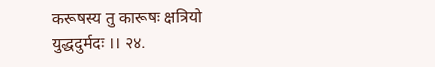करूषस्य तु कारूषः क्षत्रियो युद्धदुर्मदः ।। २४.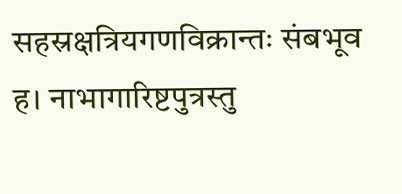सहस्रक्षत्रियगणविक्रान्तः संबभूव ह। नाभागारिष्टपुत्रस्तु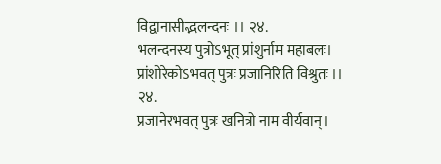विद्वानासीद्भलन्दनः ।। २४.
भलन्दनस्य पुत्रोऽभूत् प्रांशुर्नाम महाबलः। प्रांशोरेकोऽभवत् पुत्रः प्रजानिरिति विश्रुतः ।। २४.
प्रजानेरभवत् पुत्रः खनित्रो नाम वीर्यवान्।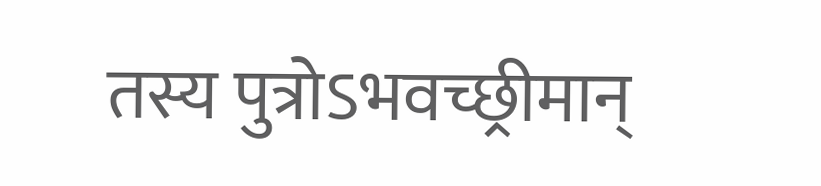तस्य पुत्रोऽभवच्छ्रीमान्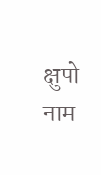क्षुपो नाम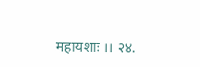महायशाः ।। २४.